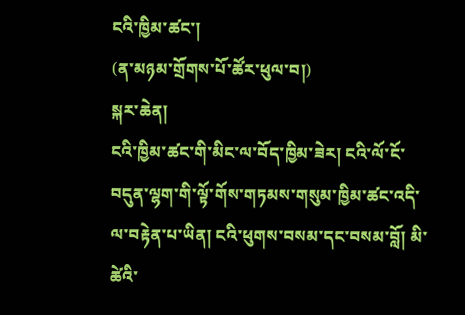ངའི་ཁྱིམ་ཚང་།
(ན་མཉམ་གྲོགས་པོ་ཚོར་ཕུལ་བ།)
སྐར་ཆེན།
ངའི་ཁྱིམ་ཚང་གི་མིང་ལ་བོད་ཁྱིམ་ཟེར། ངའི་ལོ་ངོ་བདུན་ལྷག་གི་ལྟོ་གོས་གཏམས་གསུམ་ཁྱིམ་ཚང་འདི་ལ་བརྟེན་པ་ཡིན། ངའི་ཕུགས་བསམ་དང་བསམ་བློ། མི་ཚེའི་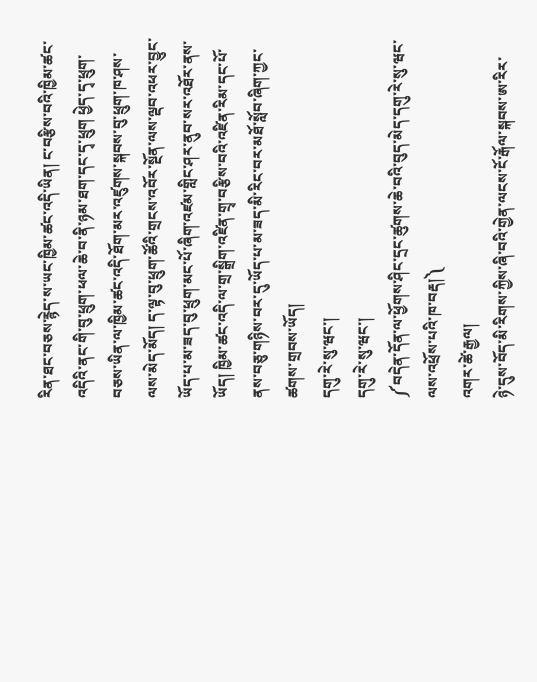རིན་ཐང་བཅས་རྙེད་ས་ཡང་ཁྱིམ་ཚང་འདི་ཡིན། ང་བརྩིས་བའི་ཁྱིམ་ཚང་འདིའི་ནང་གི་བུ་ཕྲུག་ཕལ་ཆེ་བ་ནི་ཉམ་ཐག་དང་དྭ་ཕྲུག ཕྱེད་དྭ་ཕྲུག་བཅས་ཡིན་ལ་ཁྱིམ་ཚང་འདི་ཐོག་མར་འཛུགས་སྐབས་བུ་ཕྲུག་ཁ་ཤས་ལས་མེད་མོད། ད་ལྟ་བུ་ཕྲུག་ཚོའི་གྲངས་འབོར་སྔོན་ལས་ལྡབ་འཕར་བྱུང་ཡོད་པ་མ་ཟད་བུ་ཕྲུག་མང་པོ་ཞིག་འཛམ་གླིང་ཤར་ནུབ་སར་འཐོར་ནས་ཡོད། ཁྱིམ་ཚང་འདི་ལ་གྲ་སྒྲིག་འཛིན་གྲྭ་བརྩིས་བའི་འཛིན་རིམ་དང་པོ་ནས་བཅུ་གཉིས་བར་དུ་ཡོད་པ་མ་ཟད་མི་རིང་བར་མཐོ་སློབ་ཞིག་ཀྱང་ཚགས་གྲབས་ཡོད།
དགུ་རེ་སུ་ཝང་།
དགུ་རེ་སུ་ཝང་།
༼བདེན་དོན་ལ་ཕྱོགས་ཤིང་དྲང་ཚུགས་ཆེ་བའི་བུད་མེད་དགུ་རེ་སུ་ཝང་ལས་འཕྲོས་པའི་ཁ་བརྡ།༽
འགར་ཚེ་རྒྱལ།
ཉེ་དུས་བོད་མི་རིགས་ཀྱིས་ཞི་བའི་གྱེན་ལངས་ངོ་རྒོལ་སྐབས་ཨ་རིར་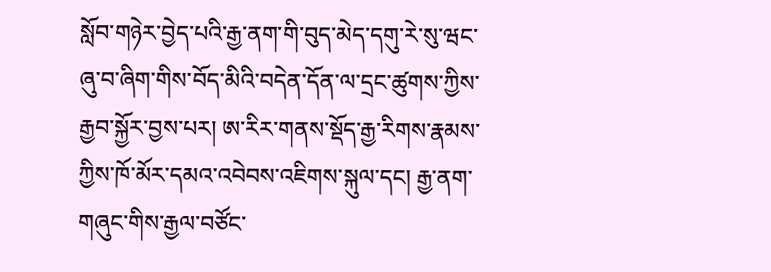སློབ་གཉེར་བྱེད་པའི་རྒྱ་ནག་གི་བུད་མེད་དགུ་རེ་སུ་ཝང་ཞུ་བ་ཞིག་གིས་བོད་མིའི་བདེན་དོན་ལ་དྲང་ཚུགས་ཀྱིས་རྒྱབ་སྐྱོར་བྱས་པར། ཨ་རིར་གནས་སྡོད་རྒྱ་རིགས་རྣམས་ཀྱིས་ཁོ་མོར་དམའ་འབེབས་འཇིགས་སྐུལ་དང། རྒྱ་ནག་གཞུང་གིས་རྒྱལ་བཙོང་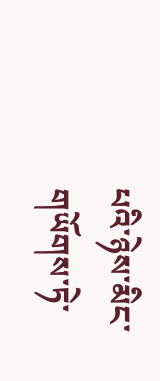པའི་ཉེས་མིང་གཡོགས་ཏེ་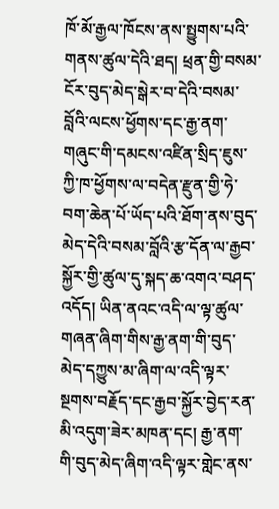ཁོ་མོ་རྒྱལ་ཁོངས་ནས་སྤྱུགས་པའི་གནས་ཚུལ་དེའི་ཐད། ཕྲན་གྱི་བསམ་ངོར་བུད་མེད་སྒེར་བ་དེའི་བསམ་བློའི་ལངས་ཕྱོགས་དང་རྒྱ་ནག་གཞུང་གི་དམངས་འཛིན་སྲིད་ཇུས་ཀྱི་ཁ་ཕྱོགས་ལ་བདེན་རྫུན་གྱི་ཧེ་བག་ཆེན་པོ་ཡོད་པའི་ཐོག་ནས་བུད་མེད་དེའི་བསམ་བློའི་རྩ་དོན་ལ་རྒྱབ་སྐྱོར་གྱི་ཚུལ་དུ་སྐད་ཆ་འགའ་བཤད་འདོད། ཡིན་ནའང་འདི་ལ་ལྟ་ཚུལ་གཞན་ཞིག་གིས་རྒྱ་ནག་གི་བུད་མེད་དཀྱུས་མ་ཞིག་ལ་འདི་ལྟར་སྔགས་བརྗོད་དང་རྒྱབ་སྐྱོར་བྱེད་རན་མི་འདུག་ཟེར་མཁན་དང། རྒྱ་ནག་གི་བུད་མེད་ཞིག་འདི་ལྟར་གླེང་ནས་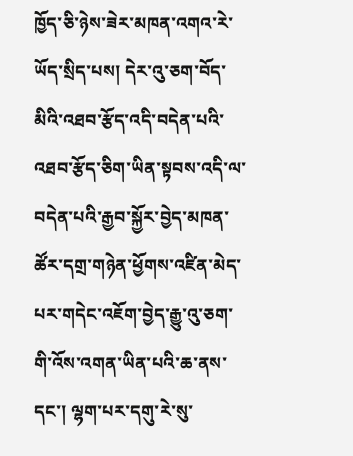ཁྱོད་ཅི་ཉེས་ཟེར་མཁན་འགའ་རེ་ཡོད་སྲིད་པས། དེར་འུ་ཅག་བོད་མིའི་འཐབ་རྩོད་འདི་བདེན་པའི་འཐབ་རྩོད་ཅིག་ཡིན་སྟབས་འདི་ལ་བདེན་པའི་རྒྱབ་སྐྱོར་བྱེད་མཁན་ཚོར་དགྲ་གཉེན་ཕྱོགས་འཛིན་མེད་པར་གདེང་འཇོག་བྱེད་རྒྱུ་འུ་ཅག་གི་འོས་འགན་ཡིན་པའི་ཆ་ནས་དང་། ལྷག་པར་དགུ་རེ་སུ་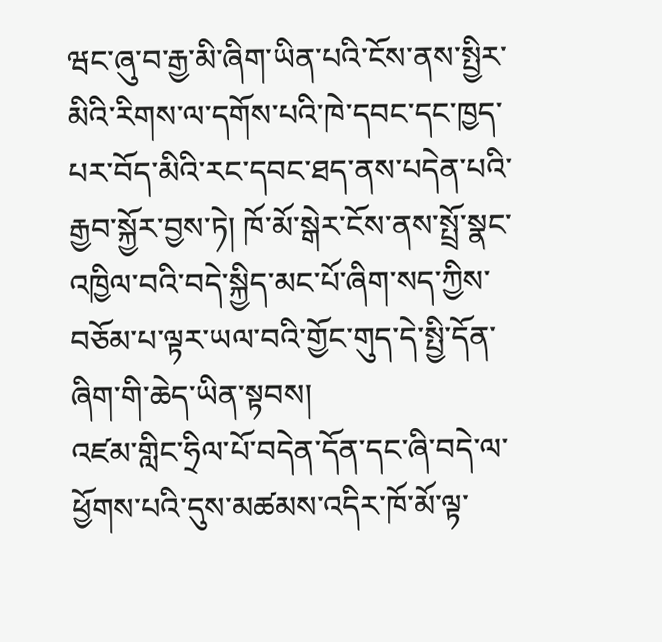ཝང་ཞུ་བ་རྒྱ་མི་ཞིག་ཡིན་པའི་ངོས་ནས་སྤྱིར་མིའི་རིགས་ལ་དགོས་པའི་ཁེ་དབང་དང་ཁྱད་པར་བོད་མིའི་རང་དབང་ཐད་ནས་པདེན་པའི་རྒྱབ་སྐྱོར་བྱས་ཏེ། ཁོ་མོ་སྒེར་ངོས་ནས་སྤྲོ་སྣང་འཁྱིལ་བའི་བདེ་སྐྱིད་མང་པོ་ཞིག་སད་ཀྱིས་བཅོམ་པ་ལྟར་ཡལ་བའི་གྱོང་གུད་དེ་སྤྱི་དོན་ཞིག་གི་ཆེད་ཡིན་སྟབས།
འཛམ་གླིང་ཧྲིལ་པོ་བདེན་དོན་དང་ཞི་བདེ་ལ་ཕྱོགས་པའི་དུས་མཚམས་འདིར་ཁོ་མོ་ལྟ་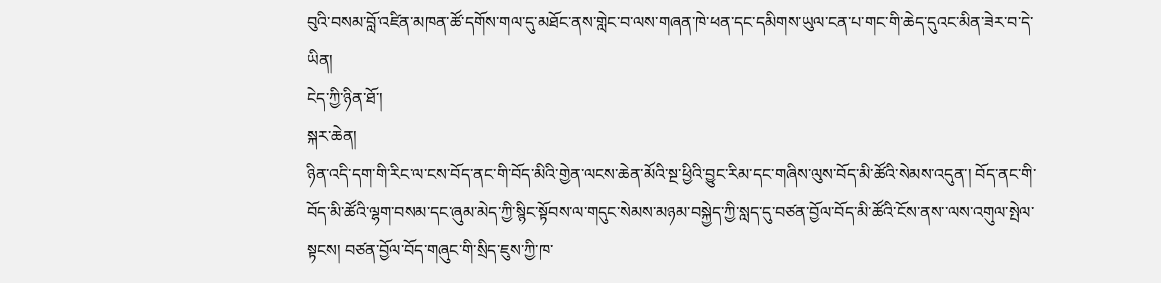བུའི་བསམ་བློ་འཛིན་མཁན་ཚོ་དགོས་གལ་དུ་མཐོང་ནས་གླེང་བ་ལས་གཞན་ཁེ་ཕན་དང་དམིགས་ཡུལ་ངན་པ་གང་གི་ཆེད་དུའང་མིན་ཟེར་བ་དེ་ཡིན།
ངེད་ཀྱི་ཉིན་ཐོ་།
སྐར་ཆེན།
ཉིན་འདི་དག་གི་རིང་ལ་ངས་བོད་ནང་གི་བོད་མིའི་གྱེན་ལངས་ཆེན་མོའི་སྔ་ཕྱིའི་བྱུང་རིམ་དང་གཞིས་ལུས་བོད་མི་ཚོའི་སེམས་འདུན་། བོད་ནང་གི་བོད་མི་ཚོའི་ལྷག་བསམ་དང་ཞུམ་མེད་ཀྱི་སྙིང་སྟོབས་ལ་གདུང་སེམས་མཉམ་བསྐྱེད་ཀྱི་སླད་དུ་བཙན་བྱོལ་བོད་མི་ཚོའི་ངོས་ནས་་ལས་འགུལ་སྤེལ་སྟངས། བཙན་བྱོལ་བོད་གཞུང་གི་སྲིད་ཇུས་ཀྱི་ཁ་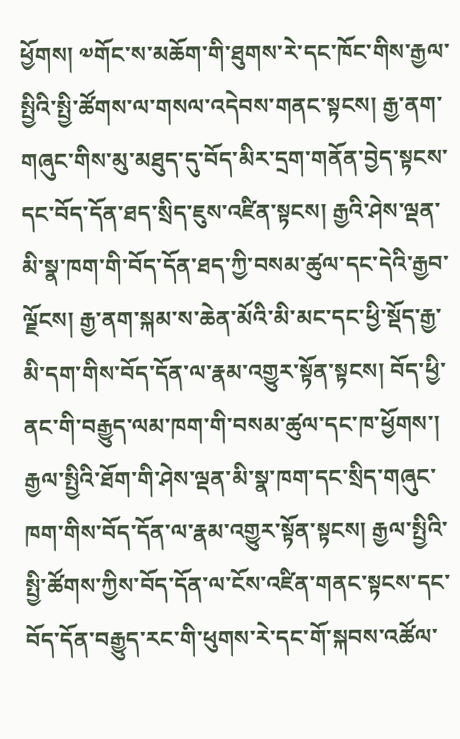ཕྱོགས། ༧གོང་ས་མཆོག་གི་ཐུགས་རེ་དང་ཁོང་གིས་རྒྱལ་སྤྱིའི་སྤྱི་ཚོགས་ལ་གསལ་འདེབས་གནང་སྟངས། རྒྱ་ནག་གཞུང་གིས་མུ་མཐུད་དུ་བོད་མིར་དྲག་གནོན་བྱེད་སྟངས་དང་བོད་དོན་ཐད་སྲིད་ཇུས་འཛིན་སྟངས། རྒྱའི་ཤེས་ལྡན་མི་སྣ་ཁག་གི་བོད་དོན་ཐད་ཀྱི་བསམ་ཚུལ་དང་དེའི་རྒྱབ་ལྗོངས། རྒྱ་ནག་སྐམ་ས་ཆེན་མོའི་མི་མང་དང་ཕྱི་སྡོད་རྒྱ་མི་དག་གིས་བོད་དོན་ལ་རྣམ་འགྱུར་སྟོན་སྟངས། བོད་ཕྱི་ནང་གི་བརྒྱུད་ལམ་ཁག་གི་བསམ་ཚུལ་དང་ཁ་ཕྱོགས་། རྒྱལ་སྤྱིའི་ཐོག་གི་ཤེས་ལྡན་མི་སྣ་ཁག་དང་སྲིད་གཞུང་ཁག་གིས་བོད་དོན་ལ་རྣམ་འགྱུར་སྟོན་སྟངས། རྒྱལ་སྤྱིའི་སྤྱི་ཚོགས་ཀྱིས་བོད་དོན་ལ་ངོས་འཛིན་གནང་སྟངས་དང་བོད་དོན་བརྒྱུད་རང་གི་ཕུགས་རེ་དང་གོ་སྐབས་འཚོལ་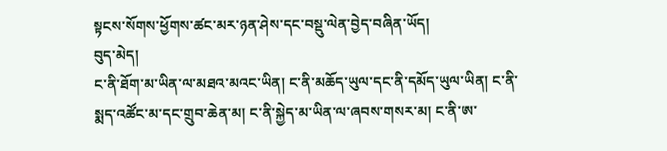སྟངས་སོགས་ཕྱོགས་ཚང་མར་ཉན་ཤེས་དང་བསྡུ་ལེན་བྱེད་བཞིན་ཡོད།
བུད་མེད།
ང་ནི་ཐོག་མ་ཡིན་ལ་མཐའ་མའང་ཡིན། ང་ནི་མཆོད་ཡུལ་དང་ནི་དམོད་ཡུལ་ཡིན། ང་ནི་སྨད་འཚོང་མ་དང་གྲུབ་ཆེན་མ། ང་ནི་སྐྱེད་མ་ཡིན་ལ་ཞབས་གསར་མ། ང་ནི་ཨ་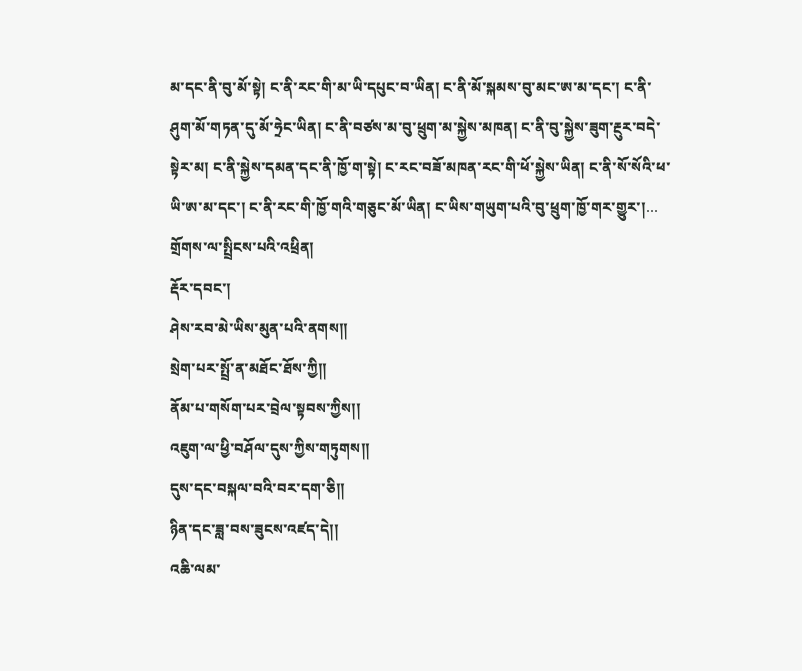མ་དང་ནི་བུ་མོ་སྟེ། ང་ནི་རང་གི་མ་ཡི་དཔུང་བ་ཡིན། ང་ནི་མོ་སྐམས་བུ་མང་ཨ་མ་དང་། ང་ནི་ཤུག་མོ་གཏན་དུ་མོ་ཧྲེང་ཡིན། ང་ནི་བཙས་མ་བུ་ཕྲུག་མ་སྐྱེས་མཁན། ང་ནི་བུ་སྐྱེས་ཟུག་རྔུར་བདེ་སྟེར་མ། ང་ནི་སྐྱེས་དམན་དང་ནི་ཁྱོ་ག་སྟེ། ང་རང་བཟོ་མཁན་རང་གི་ཕོ་སྐྱེས་ཡིན། ང་ནི་སོ་སོའི་ཕ་ཡི་ཨ་མ་དང་། ང་ནི་རང་གི་ཁྱོ་གའི་གཅུང་མོ་ཡིན། ང་ཡིས་གཡུག་པའི་བུ་ཕྲུག་ཁྱོ་གར་གྱུར་།…
གྲོགས་ལ་སྤྲིངས་པའི་འཕྲིན།
རྡོར་དབང་།
ཤེས་རབ་མེ་ཡིས་མུན་པའི་ནགས།།
སྲེག་པར་སྤྲོ་ན་མཐོང་ཐོས་ཀྱི།།
ནོམ་པ་གསོག་པར་བྲེལ་སྟབས་ཀྱིས།།
འཇུག་ལ་ཕྱི་བཤོལ་དུས་ཀྱིས་གཏུགས།།
དུས་དང་བསྐལ་བའི་བར་དག་ཅི།།
ཉིན་དང་ཟླ་བས་ཟུངས་འཛད་དེ།།
འཆི་ལམ་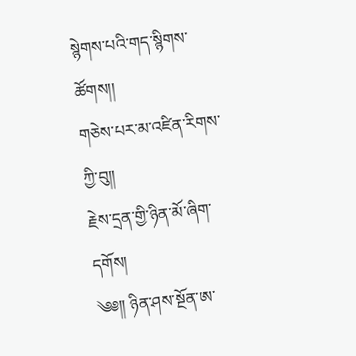སྙེགས་པའི་གད་སྙིགས་ཚོགས།།
གཅེས་པར་མ་འཛིན་རིགས་ཀྱི་བུ།།
རྗེས་དྲན་གྱི་ཉིན་མོ་ཞིག་དགོས།
༄༅༎ ཉིན་ཤས་སྔོན་ཨ་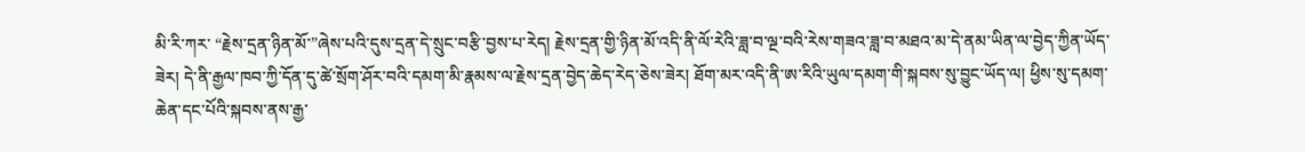མི་རི་ཀར་ “རྗེས་དྲན་ཉིན་མོ་”ཞེས་པའི་དུས་དྲན་དེ་སྲུང་བརྩི་བྱས་པ་རེད། རྗེས་དྲན་གྱི་ཉིན་མོ་འདི་ནི་ལོ་རེའི་ཟླ་བ་ལྔ་བའི་རེས་གཟའ་ཟླ་བ་མཐའ་མ་དེ་ནམ་ཡིན་ལ་བྱེད་ཀྱིན་ཡོད་ཟེར། དེ་ནི་རྒྱལ་ཁབ་ཀྱི་དོན་དུ་ཚེ་སྲོག་ཤོར་བའི་དམག་མི་རྣམས་ལ་རྗེས་དྲན་བྱེད་ཆེད་རེད་ཅེས་ཟེར། ཐོག་མར་འདི་ནི་ཨ་རིའི་ཡུལ་དམག་གི་སྐབས་སུ་བྱུང་ཡོད་ལ། ཕྱིས་སུ་དམག་ཆེན་དང་པོའི་སྐབས་ནས་རྒྱ་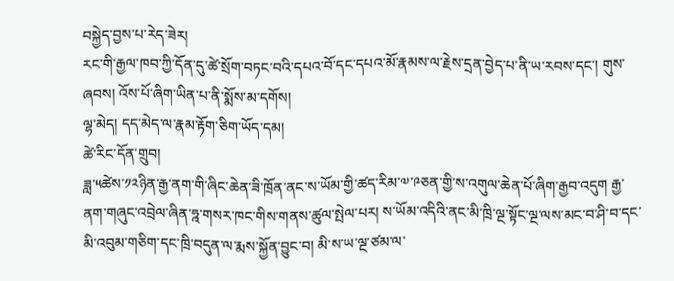བསྐྱེད་བྱས་པ་རེད་ཟེར།
རང་གི་རྒྱལ་ཁབ་ཀྱི་དོན་དུ་ཚེ་སྲོག་བཏང་བའི་དཔའ་བོ་དང་དཔའ་མོ་རྣམས་ལ་རྗེས་དྲན་བྱེད་པ་ནི་ཡ་རབས་དང་། གུས་ཞབས། འོས་པོ་ཞིག་ཡིན་པ་ནི་སྨོས་མ་དགོས།
ལྷ་མེད། དད་མེད་ལ་རྣམ་རྟོག་ཅིག་ཡོད་དམ།
ཚེ་རིང་དོན་གྲུབ།
ཟླ་༥ཚེས་༡༢ཉིན་རྒྱ་ནག་གི་ཞིང་ཆེན་ཟི་ཁྲོན་ནང་ས་ཡོམ་གྱི་ཚད་རིམ་༧་༩ཅན་གྱི་ས་འགུལ་ཆེན་པོ་ཞིག་རྒྱབ་འདུག རྒྱ་ནག་གཞུང་འབྲེལ་ཞིན་ཧྰ་གསར་ཁང་གིས་གནས་ཚུལ་སྤེལ་པར། ས་ཡོམ་འདིའི་ནང་མི་ཁྲི་ལྔ་སྟོང་ལྔ་ལས་མང་བ་ཤི་བ་དང་མི་འབུམ་གཅིག་དང་ཁྲི་བདུན་ལ་རྨས་སྐྱོན་བྱུང་བ། མི་ས་ཡ་ལྔ་ཙམ་ལ་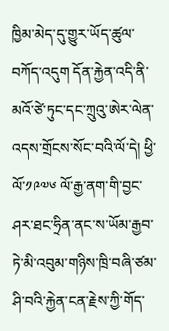ཁྱིམ་མེད་དུ་གྱུར་ཡོད་ཚུལ་བཀོད་འདུག དོན་རྐྱེན་འདི་ནི་མའོ་ཙེ་ཏུང་དང་ཀྲུའུ་ཨེར་ལེན་འདས་གྲོངས་སོང་བའི་ལོ་དེ། ཕྱི་ལོ་༡༩༧༦ ལོ་རྒྱ་ནག་གི་བྱང་ཤར་ཐང་ཧྲིན་ནང་ས་ཡོམ་རྒྱབ་ཏེ་མི་འབུམ་གཉིས་ཁྲི་བཞི་ཙམ་ཤི་བའི་རྐྱེན་ངན་རྗེས་ཀྱི་གོད་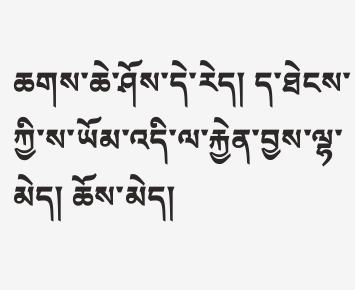ཆགས་ཆེ་ཤོས་དེ་རེད། ད་ཐེངས་ཀྱི་ས་ཡོམ་འདི་ལ་རྐྱེན་བྱས་ལྷ་མེད། ཆོས་མེད།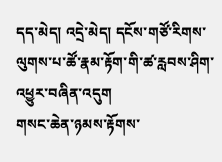དད་མེད། འདྲེ་མེད། དངོས་གཙོ་རིགས་ལུགས་པ་ཚོ་རྣམ་རྟོག་གི་ཚ་རླབས་ཤིག་འཕྱུར་བཞིན་འདུག
གསང་ཆེན་ཉམས་རྟོགས་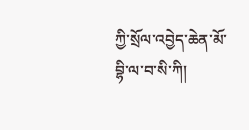ཀྱི་སྲོལ་འབྱེད་ཆེན་མོ་བྷི་ལ་བ་སི་ཀི།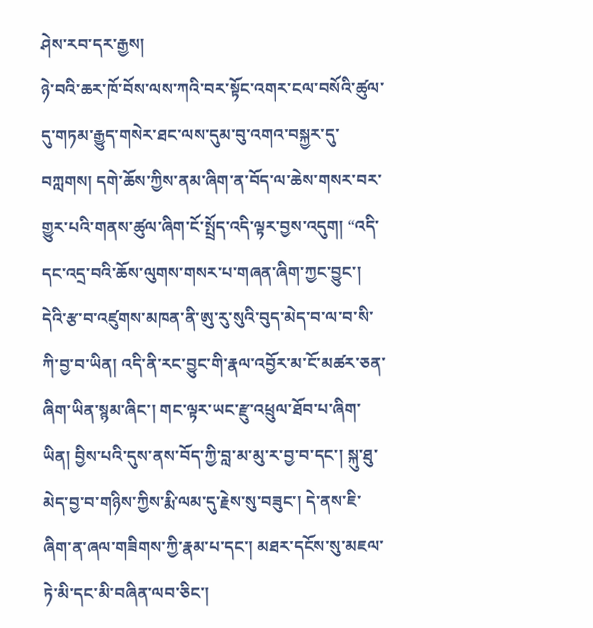ཤེས་རབ་དར་རྒྱས།
ཉེ་བའི་ཆར་ཁོ་བོས་ལས་ཀའི་བར་སྟོང་འགར་ངལ་བསོའི་ཚུལ་དུ་གཏམ་རྒྱུད་གསེར་ཐང་ལས་དུམ་བུ་འགའ་བསྐྱར་དུ་བཀླགས། དགེ་ཆོས་ཀྱིས་ནམ་ཞིག་ན་བོད་ལ་ཆེས་གསར་བར་གྱུར་པའི་གནས་ཚུལ་ཞིག་ངོ་སྤྲོད་འདི་ལྟར་བྱས་འདུག། “འདི་དང་འདྲ་བའི་ཆོས་ལུགས་གསར་པ་གཞན་ཞིག་ཀྱང་བྱུང་། དེའི་རྩ་བ་འཛུགས་མཁན་ནི་ཨུ་རུ་སུའི་བུད་མེད་བ་ལ་བ་སི་ཀི་བྱ་བ་ཡིན། འདི་ནི་རང་བྱུང་གི་རྣལ་འབྱོར་མ་ངོ་མཚར་ཅན་ཞིག་ཡིན་སྙམ་ཞིང་། གང་ལྟར་ཡང་རྫུ་འཕྲུལ་ཐོབ་པ་ཞིག་ཡིན། བྱིས་པའི་དུས་ནས་བོད་ཀྱི་བླ་མ་མུ་ར་བྱ་བ་དང་། སྐུ་ཐུ་མེད་བྱ་བ་གཉིས་ཀྱིས་རྨི་ལམ་དུ་རྗེས་སུ་བཟུང་། དེ་ནས་ཇི་ཞིག་ན་ཞལ་གཟིགས་ཀྱི་རྣམ་པ་དང་། མཐར་དངོས་སུ་མཇལ་ཏེ་མི་དང་མི་བཞིན་ལབ་ཅིང་།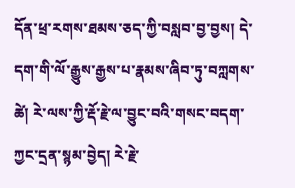དོན་ཕྲ་རགས་ཐམས་ཅད་ཀྱི་བསླབ་བྱ་བྱས། དེ་དག་གི་ལོ་རྒྱུས་རྒྱས་པ་རྣམས་ཞིབ་ཏུ་བཀླགས་ཚེ། རེ་ལས་ཀྱི་རྡོ་རྗེ་ལ་བྱུང་བའི་གསང་བདག་ཀྱང་དྲན་སྙམ་བྱེད། རེ་རྗེ་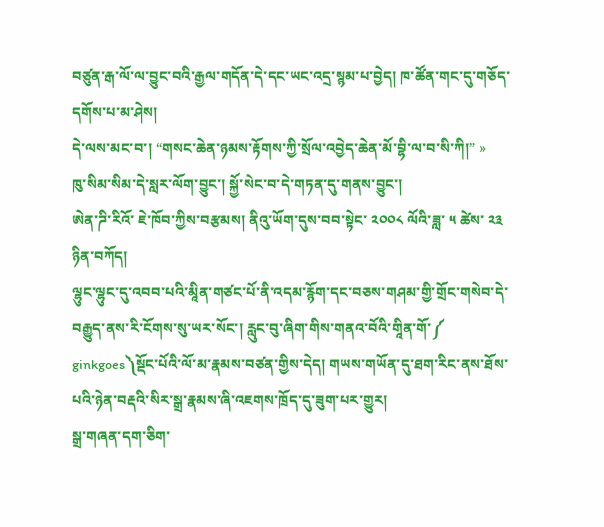བཙུན་རྒ་ལོ་ལ་བྱུང་བའི་རྒྱལ་གདོན་དེ་དང་ཡང་འདྲ་སྙམ་པ་བྱེད། ཁ་ཚོན་གང་དུ་གཅོད་དགོས་པ་མ་ཤེས།
དེ་ལས་མང་བ་། “གསང་ཆེན་ཉམས་རྟོགས་ཀྱི་སྲོལ་འབྱེད་ཆེན་མོ་བྷི་ལ་བ་སི་ཀི།” »
ཁུ་སིམ་སིམ་དེ་སླར་ལོག་བྱུང་། སྐྱོ་སེང་བ་དེ་གཏན་དུ་གནས་བྱུང་།
ཨེན་ཌི་ཪིའོ་ ཇེ་ཁོབ་ཀྱིས་བརྩམས། ནིའུ་ཡོག་དུས་བབ་སྟེང་ ༢༠༠༨ ལོའི་ཟླ་ ༥ ཚེས་ ༢༣ ཉིན་བཀོད།
ལྷུང་ལྷུང་དུ་འབབ་པའི་མཱིན་གཙང་པོ་ནི་འདམ་རྙོག་དང་བཅས་གཤམ་གྱི་གྲོང་གསེབ་དེ་བརྒྱུད་ནས་རི་ངོགས་སུ་ཡར་སོང་། རླུང་བུ་ཞིག་གིས་གནའ་བོའི་གཱིན་གོ་༼ ginkgoes༽སྡོང་པོའི་ལོ་མ་རྣམས་བཙན་གྱིས་དེད། གཡས་གཡོན་དུ་ཐག་རིང་ནས་ཐོས་པའི་ཉེན་བརྡའི་སིར་སྒྲ་རྣམས་ཞི་འཇགས་ཁྲོད་དུ་ཟུག་པར་གྱུར།
སྒྲ་གཞན་དག་ཅིག་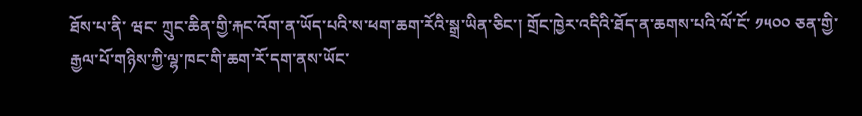ཐོས་པ་ནི་ ཝང་ ཀྲུང་ཆིན་གྱི་རྐང་འོག་ན་ཡོད་པའི་ས་ཕག་ཆག་རོའི་སྒྲ་ཡིན་ཅིང་། གྲོང་ཁྱེར་འདིའི་ཐོད་ན་ཆགས་པའི་ལོ་ངོ་ ༡༥༠༠ ཅན་གྱི་རྒྱལ་པོ་གཉིས་ཀྱི་ལྷ་ཁང་གི་ཆག་རོ་དག་ནས་ཡོང་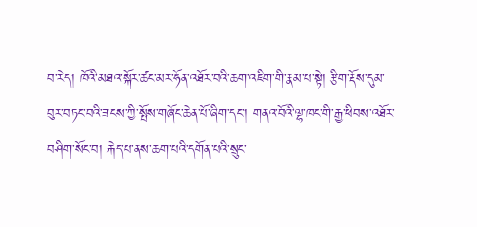བ་རེད། ཁོའི་མཐའ་སྐོར་ཚང་མར་ཧོན་འཐོར་བའི་ཆག་འཇིག་གི་རྣམ་པ་སྟེ། རྩིག་རྡོས་དུམ་བུར་བཏང་བའི་ཟངས་ཀྱི་སྤོས་གཞོང་ཆེན་པོ་ཞིག་དང་། གནའ་བོའི་ལྷ་ཁང་གི་རྒྱ་ཕིབས་འཐོར་བཤིག་སོང་བ། རྐེད་པ་ནས་ཆག་པའི་དགོན་པའི་སྲུང་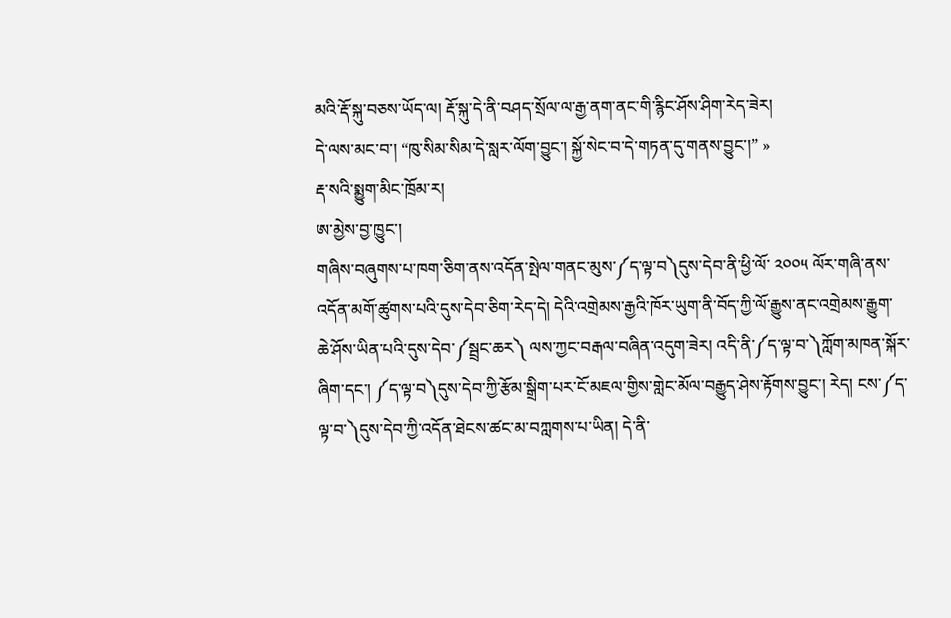མའི་རྡོ་སྐུ་བཅས་ཡོད་ལ། རྡོ་སྐུ་དེ་ནི་བཤད་སྲོལ་ལ་རྒྱ་ནག་ནང་གི་རྙིང་ཤོས་ཤིག་རེད་ཟེར།
དེ་ལས་མང་བ་། “ཁུ་སིམ་སིམ་དེ་སླར་ལོག་བྱུང་། སྐྱོ་སེང་བ་དེ་གཏན་དུ་གནས་བྱུང་།” »
རྡ་སའི་སྨྱུག་མིང་ཁྲོམ་ར།
ཨ་མྱེས་བྱ་ཁྱུང་།
གཞིས་བཞུགས་པ་ཁག་ཅིག་ནས་འདོན་སྤེལ་གནང་མུས་༼ད་ལྟ་བ༽དུས་དེབ་ནི་ཕྱི་ལོ་ ༢༠༠༥ ལོར་གཞི་ནས་འདོན་མགོ་ཚུགས་པའི་དུས་དེབ་ཅིག་རེད་དེ། དེའི་འགྲེམས་རྒྱའི་ཁོར་ཡུག་ནི་བོད་ཀྱི་ལོ་རྒྱུས་ནང་འགྲེམས་རྒྱུག་ཆེ་ཤོས་ཡིན་པའི་དུས་དེབ་༼སྦྲང་ཆར༽ ལས་ཀྱང་བརྒལ་བཞིན་འདུག་ཟེར། འདི་ནི་༼ད་ལྟ་བ་༽ཀློག་མཁན་སྐོར་ཞིག་དང་། ༼ད་ལྟ་བ༽དུས་དེབ་ཀྱི་རྩོམ་སྒྲིག་པར་ངོ་མཇལ་གྱིས་གླེང་མོལ་བརྒྱུད་ཤེས་རྟོགས་བྱུང་། རེད། ངས་༼ད་ལྟ་བ་༽དུས་དེབ་ཀྱི་འདོན་ཐེངས་ཚང་མ་བཀླགས་པ་ཡིན། དེ་ནི་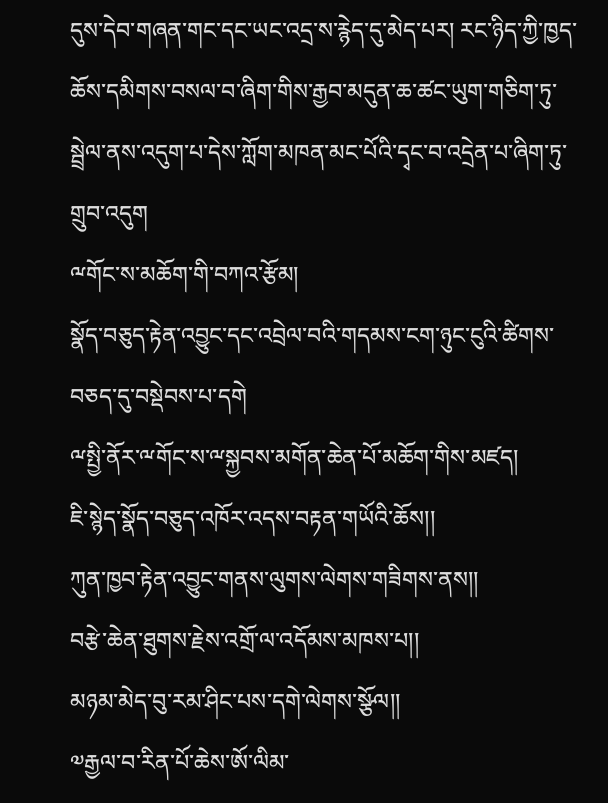དུས་དེབ་གཞན་གང་དང་ཡང་འདྲ་ས་རྙེད་དུ་མེད་པར། རང་ཉིད་ཀྱི་ཁྱད་ཆོས་དམིགས་བསལ་བ་ཞིག་གིས་རྒྱབ་མདུན་ཆ་ཚང་ཡུག་གཅིག་ཏུ་སྦྲེལ་ནས་འདུག་པ་དེས་ཀློག་མཁན་མང་པོའི་དྭང་བ་འདྲེན་པ་ཞིག་ཏུ་གྲུབ་འདུག
ྋགོང་ས་མཆོག་གི་བཀའ་རྩོམ།
སྣོད་བཅུད་རྟེན་འབྱུང་དང་འབྲེལ་བའི་གདམས་ངག་ཉུང་ངུའི་ཚིགས་བཅད་དུ་བསྡེབས་པ་དགེ
ྋསྤྱི་ནོར་ྋགོང་ས་ྋསྐྱབས་མགོན་ཆེན་པོ་མཆོག་གིས་མཛད།
ཇི་སྙེད་སྣོད་བཅུད་འཁོར་འདས་བརྟན་གཡོའི་ཆོས།།
ཀུན་ཁྱབ་རྟེན་འབྱུང་གནས་ལུགས་ལེགས་གཟིགས་ནས།།
བརྩེ་ཆེན་ཐུགས་རྗེས་འགྲོ་ལ་འདོམས་མཁས་པ།།
མཉམ་མེད་བུ་རམ་ཤིང་པས་དགེ་ལེགས་སྩོལ།།
༧རྒྱལ་བ་རིན་པོ་ཆེས་ཨོ་ལིམ་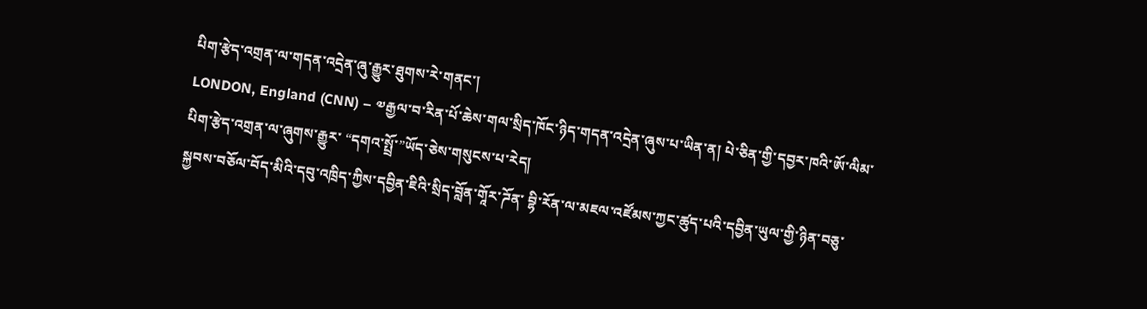པིག་རྩེད་འགྲན་ལ་གདན་འདྲེན་ཞུ་རྒྱུར་ཐུགས་རེ་གནང་།
LONDON, England (CNN) – ༧རྒྱལ་བ་རིན་པོ་ཆེས་གལ་སྲིད་ཁོང་ཉིད་གདན་འདྲེན་ཞུས་པ་ཡིན་ན། པེ་ཅིན་གྱི་དབྱར་ཁའི་ཨོ་ལིམ་པིག་རྩེད་འགྲན་ལ་ཞུགས་རྒྱུར་ “དགའ་སྤྲོ་”ཡོད་ཅེས་གསུངས་པ་རེད།
སྐྱབས་བཅོལ་བོད་མིའི་དབུ་འཁྲིད་ཀྱིས་དབྱིན་ཇིའི་སྲིད་བློན་གཱོར་ཌོན་ བྷི་རོན་ལ་མཇལ་འཛོམས་ཀྱང་ཚུད་པའི་དབྱིན་ཡུལ་གྱི་ཉིན་བཅུ་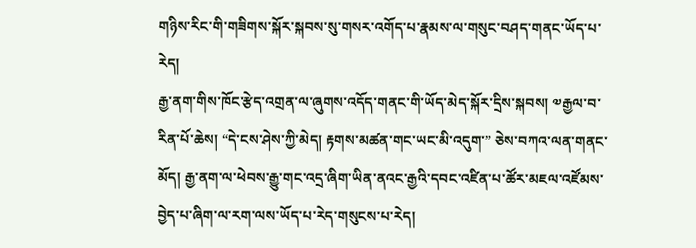གཉིས་རིང་གི་གཟིགས་སྐོར་སྐབས་སུ་གསར་འགོད་པ་རྣམས་ལ་གསུང་བཤད་གནང་ཡོད་པ་རེད།
རྒྱ་ནག་གིས་ཁོང་རྩེད་འགྲན་ལ་ཞུགས་འདོད་གནང་གི་ཡོད་མེད་སྐོར་དྲིས་སྐབས། ༧རྒྱལ་བ་རིན་པོ་ཆེས། “དེ་ངས་ཤེས་ཀྱི་མེད། རྟགས་མཚན་གང་ཡང་མི་འདུག་” ཅེས་བཀའ་ལན་གནང་མོད། རྒྱ་ནག་ལ་ཕེབས་རྒྱུ་གང་འདྲ་ཞིག་ཡིན་ནའང་རྒྱའི་དབང་འཛིན་པ་ཚོར་མཇལ་འཛོམས་བྱེད་པ་ཞིག་ལ་རག་ལས་ཡོད་པ་རེད་གསུངས་པ་རེད།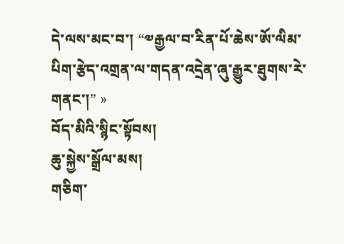དེ་ལས་མང་བ་། “༧རྒྱལ་བ་རིན་པོ་ཆེས་ཨོ་ལིམ་པིག་རྩེད་འགྲན་ལ་གདན་འདྲེན་ཞུ་རྒྱུར་ཐུགས་རེ་གནང་།” »
བོད་མིའི་སྙིང་སྟོབས།
ཆུ་སྐྱེས་སྒྲོལ་མས།
གཅིག་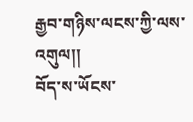རྒྱབ་གཉིས་ལངས་ཀྱི་ལས་འགུལ།།
བོད་ས་ཡོངས་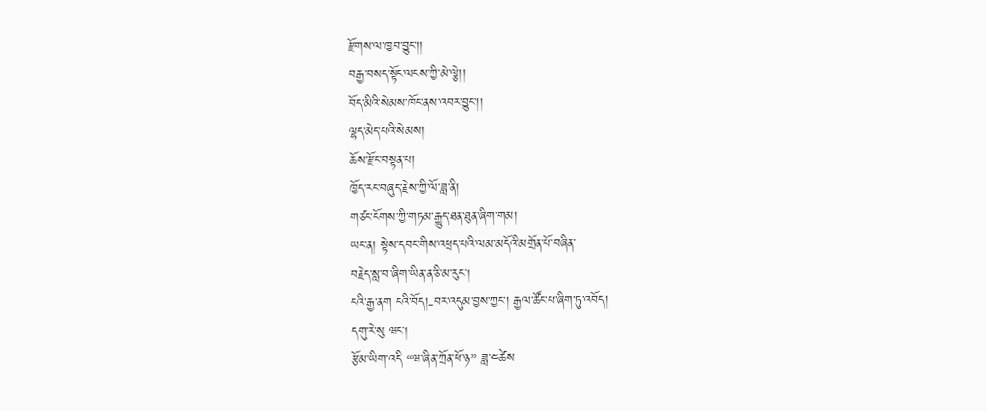རྫོགས་ལ་ཁྱབ་བྱུང་།།
བརྒྱ་བསད་སྟོང་ལངས་ཀྱི་མེ་ལྕེ།།
བོད་མིའི་སེམས་ཁོང་ནས་འབར་བྱུང་།།
ལྷད་མེད་པའི་སེམས།
ཆོས་རྫོང་བསྟན་པ།
ཁྱོད་རང་བཞུད་རྗེས་ཀྱི་ལོ་ཟླ་ནི།
གཙང་ངོགས་ཀྱི་གཏམ་རྒྱུད་ཐན་ཐུན་ཞིག་གམ།
ཡང་ན། སྟེས་དབང་གིས་འཕྲད་པའི་ལམ་མདོའི་མགྲོན་པོ་བཞིན་
བརྗེད་སླ་བ་ཞིག་ཡིན་ན་ཅི་མ་རུང།
ངའི་རྒྱ་ནག ངའི་བོད།-བར་འདུམ་བྱས་ཀྱང་། རྒྱལ་ཚོང་པ་ཞིག་ཏུ་འབོད།
དགུ་རེ་སུ ཝང།
རྩོམ་ཡིག་འདི “ཝ་ཞིན་ཀྲོན་ཕོ་ཉ” ཟླ་༤ཚེས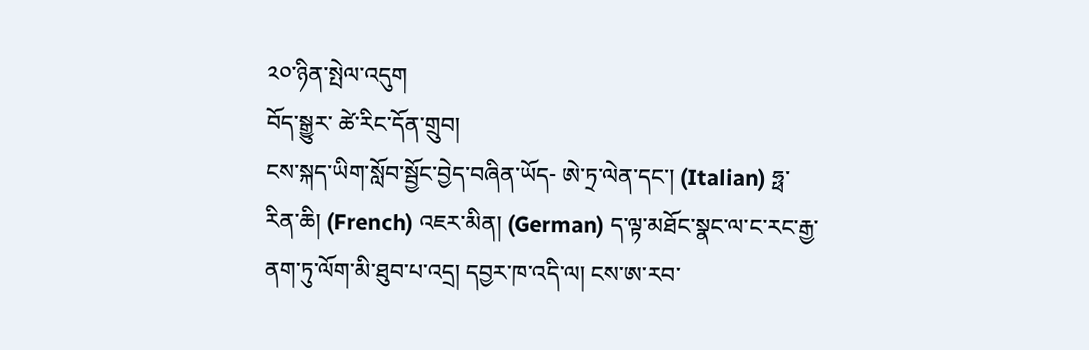༢༠་ཉིན་སྤེལ་འདུག
བོད་སྒྱུར་ ཚེ་རིང་དོན་གྲུབ།
ངས་སྐད་ཡིག་སློབ་སྦྱོང་བྱེད་བཞིན་ཡོད- ཨེ་ཏྲ་ལེན་དང་། (Italian) ཧྥ་རིན་ཆི། (French) འཇར་མིན། (German) ད་ལྟ་མཐོང་སྣང་ལ་ང་རང་རྒྱ་ནག་ཏུ་ལོག་མི་ཐུབ་པ་འདྲ། དབྱར་ཁ་འདི་ལ། ངས་ཨ་རབ་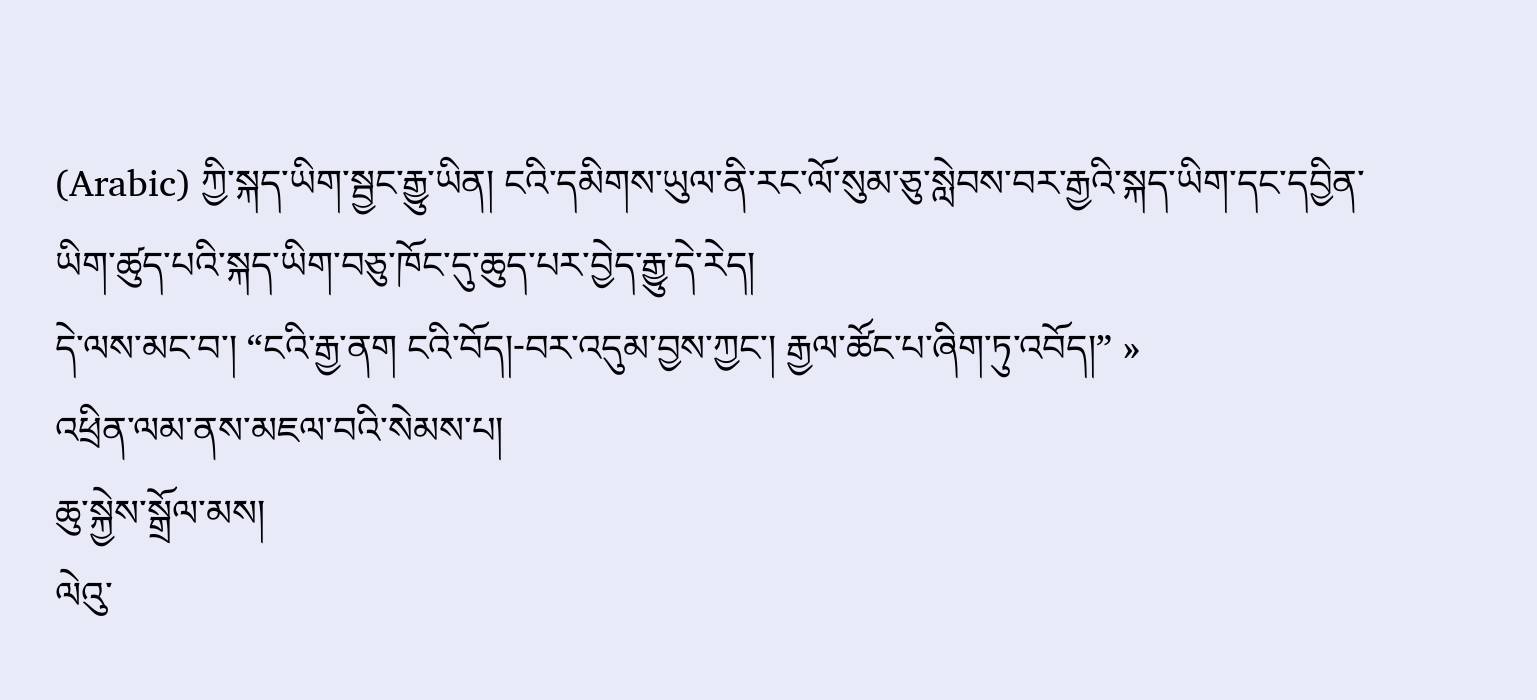(Arabic) ཀྱི་སྐད་ཡིག་སྦྱང་རྒྱུ་ཡིན། ངའི་དམིགས་ཡུལ་ནི་རང་ལོ་སུམ་ཅུ་སླེབས་བར་རྒྱའི་སྐད་ཡིག་དང་དབྱིན་ཡིག་ཚུད་པའི་སྐད་ཡིག་བཅུ་ཁོང་དུ་ཆུད་པར་བྱེད་རྒྱུ་དེ་རེད།
དེ་ལས་མང་བ་། “ངའི་རྒྱ་ནག ངའི་བོད།-བར་འདུམ་བྱས་ཀྱང་། རྒྱལ་ཚོང་པ་ཞིག་ཏུ་འབོད།” »
འཕྲིན་ལམ་ནས་མཇལ་བའི་སེམས་པ།
ཆུ་སྐྱེས་སྒྲོལ་མས།
ལེའུ་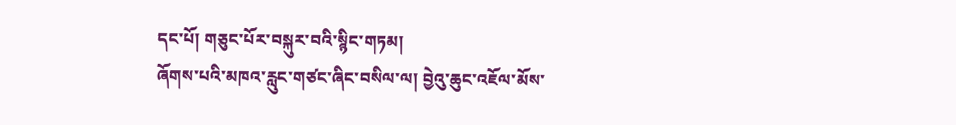དང་པོ། གཅུང་པོར་བསྐུར་བའི་སྙིང་གཏམ།
ཞོགས་པའི་མཁའ་རླུང་གཙང་ཞིང་བསིལ་ལ། བྱེའུ་ཆུང་འཇོལ་མོས་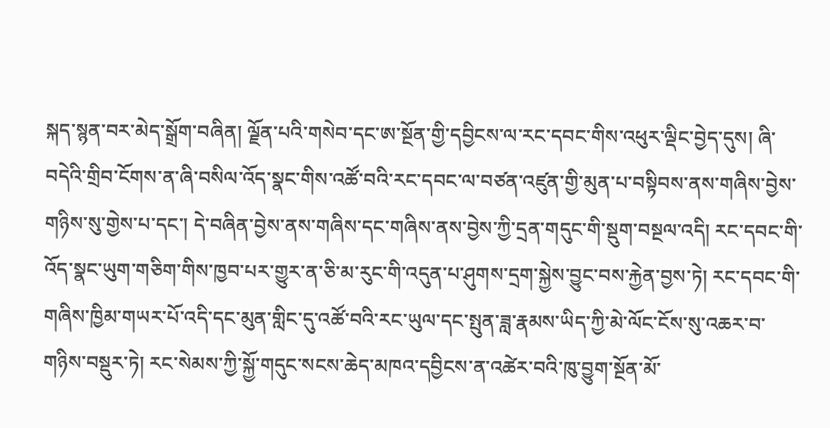སྐད་སྙན་བར་མེད་སྒྲོག་བཞིན། ལྗོན་པའི་གསེབ་དང་ཨ་སྔོན་གྱི་དབྱིངས་ལ་རང་དབང་གིས་འཕུར་ལྡིང་བྱེད་དུས། ཞི་བདེའི་གྲིབ་ངོགས་ན་ཞི་བསིལ་འོད་སྣང་གིས་འཚོ་བའི་རང་དབང་ལ་བཙན་འཛུན་གྱི་མུན་པ་བསྟིབས་ནས་གཞིས་བྱེས་གཉིས་སུ་གྱེས་པ་དང་། དེ་བཞིན་བྱེས་ནས་གཞིས་དང་གཞིས་ནས་བྱེས་ཀྱི་དྲན་གདུང་གི་སྡུག་བསྔལ་འདི། རང་དབང་གི་འོད་སྣང་ཡུག་གཅིག་གིས་ཁྱབ་པར་གྱུར་ན་ཅི་མ་རུང་གི་འདུན་པ་ཤུགས་དྲག་སྐྱེས་བྱུང་བས་རྐྱེན་བྱས་ཏེ། རང་དབང་གི་གཞིས་ཁྱིམ་གཡར་པོ་འདི་དང་མུན་གླིང་དུ་འཚོ་བའི་རང་ཡུལ་དང་སྤུན་ཟླ་རྣམས་ཡིད་ཀྱི་མེ་ལོང་ངོས་སུ་འཆར་བ་གཉིས་བསྡུར་ཏེ། རང་སེམས་ཀྱི་སྐྱོ་གདུང་སངས་ཆེད་མཁའ་དབྱིངས་ན་འཚེར་བའི་ཁུ་བྱུག་སྔོན་མོ་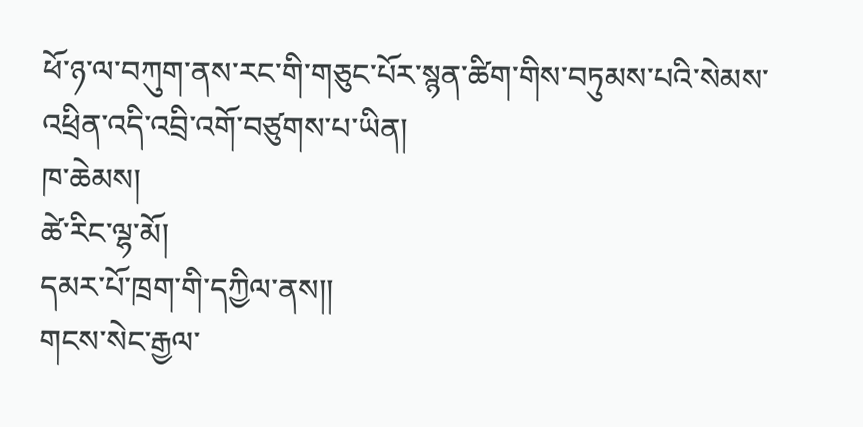ཕོ་ཉ་ལ་བཀུག་ནས་རང་གི་གཅུང་པོར་སྙན་ཚིག་གིས་བཏུམས་པའི་སེམས་འཕྲིན་འདི་འབྲི་འགོ་བཙུགས་པ་ཡིན།
ཁ་ཆེམས།
ཚེ་རིང་ལྷ་མོ།
དམར་པོ་ཁྲག་གི་དཀྱིལ་ནས།།
གངས་སེང་རྒྱལ་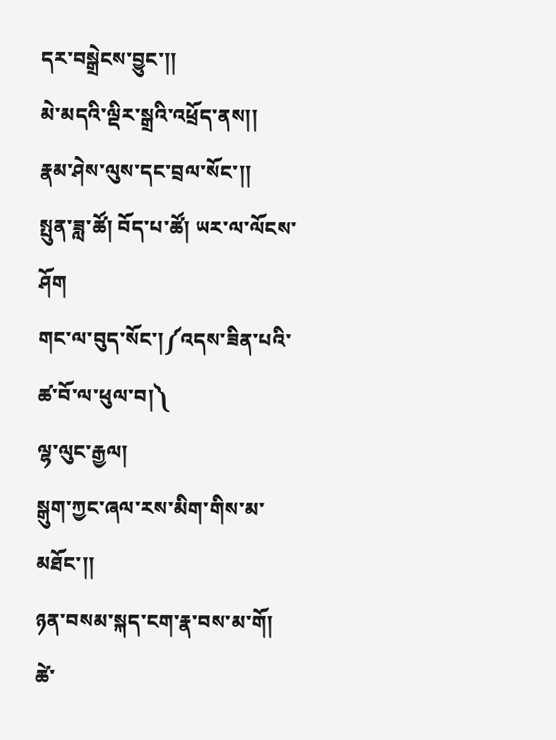དར་བསྒྲེངས་བྱུང་།།
མེ་མདའི་ལྡིར་སྒྲའི་འཕྲོད་ནས།།
རྣམ་ཤེས་ལུས་དང་བྲལ་སོང་།།
སྤུན་ཟླ་ཚོ། བོད་པ་ཚོ། ཡར་ལ་ལོངས་ཤོག
གང་ལ་བུད་སོང་།༼འདས་ཟིན་པའི་ཚ་བོ་ལ་ཕུལ་བ།༽
ལྷ་ལུང་རྒྱལ།
སྒུག་ཀྱང་ཞལ་རས་མིག་གིས་མ་མཐོང་།།
ཉན་བསམ་སྐད་ངག་རྣ་བས་མ་གོ།
ཚེ་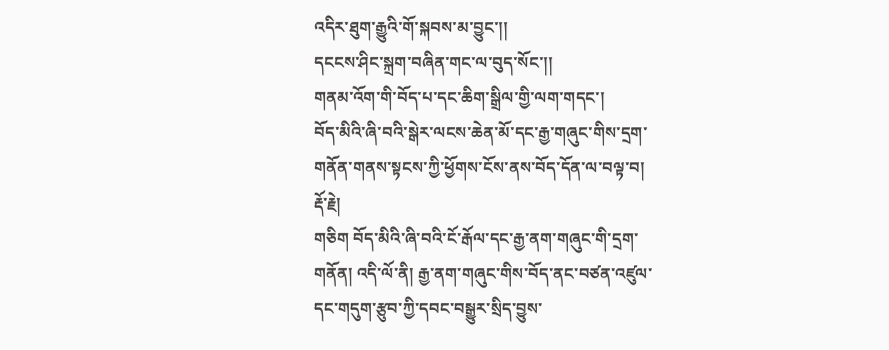འདིར་ཐུག་རྒྱུའི་གོ་སྐབས་མ་བྱུང་།།
དངངས་ཤིང་སྐྲག་བཞིན་གང་ལ་བུད་སོང་།།
གནམ་འོག་གི་བོད་པ་དང་ཆིག་སྒྲིལ་གྱི་ལག་གདང་།
བོད་མིའི་ཞི་བའི་སྒེར་ལངས་ཆེན་མོ་དང་རྒྱ་གཞུང་གིས་དྲག་གནོན་གནས་སྟངས་ཀྱི་ཕྱོགས་ངོས་ནས་བོད་དོན་ལ་བལྟ་བ།
རྡོ་རྗེ།
གཅིག བོད་མིའི་ཞི་བའི་ངོ་རྒོལ་དང་རྒྱ་ནག་གཞུང་གི་དྲག་གནོན། འདི་ལོ་ནི། རྒྱ་ནག་གཞུང་གིས་བོད་ནང་བཙན་འཛུལ་དང་གདུག་རྩུབ་ཀྱི་དབང་བསྒྱུར་སྲིད་བྱུས་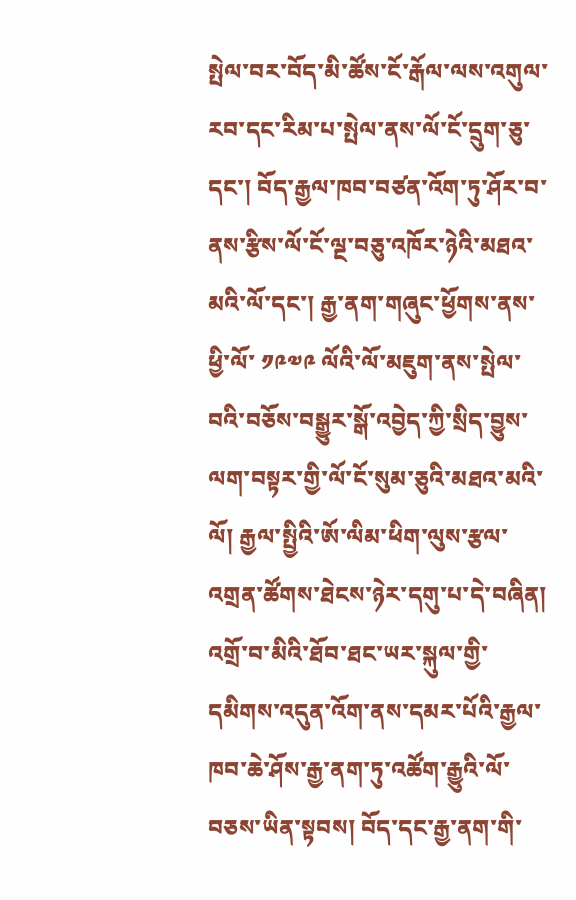སྤེལ་བར་བོད་མི་ཚོས་ངོ་རྒོལ་ལས་འགུལ་རབ་དང་རིམ་པ་སྤེལ་ནས་ལོ་ངོ་དྲུག་ཅུ་དང་། བོད་རྒྱལ་ཁབ་བཙན་འོག་ཏུ་ཤོར་བ་ནས་རྩིས་ལོ་ངོ་ལྔ་བཅུ་འཁོར་ཉེའི་མཐའ་མའི་ལོ་དང་། རྒྱ་ནག་གཞུང་ཕྱོགས་ནས་ཕྱི་ལོ་ ༡༩༧༩ ལོའི་ལོ་མཇུག་ནས་སྤེལ་བའི་བཅོས་བསྒྱུར་སྒོ་འབྱེད་ཀྱི་སྲིད་བྱུས་ལག་བསྟར་གྱི་ལོ་ངོ་སུམ་ཅུའི་མཐའ་མའི་ལོ། རྒྱལ་སྤྱིའི་ཨོ་ལིམ་ཕིག་ལུས་རྩལ་འགྲན་ཚོགས་ཐེངས་ཉེར་དགུ་པ་དེ་བཞིན། འགྲོ་བ་མིའི་ཐོབ་ཐང་ཡར་སྐུལ་གྱི་དམིགས་འདུན་འོག་ནས་དམར་པོའི་རྒྱལ་ཁབ་ཆེ་ཤོས་རྒྱ་ནག་ཏུ་འཚོག་རྒྱུའི་ལོ་བཅས་ཡིན་སྟབས། བོད་དང་རྒྱ་ནག་གི་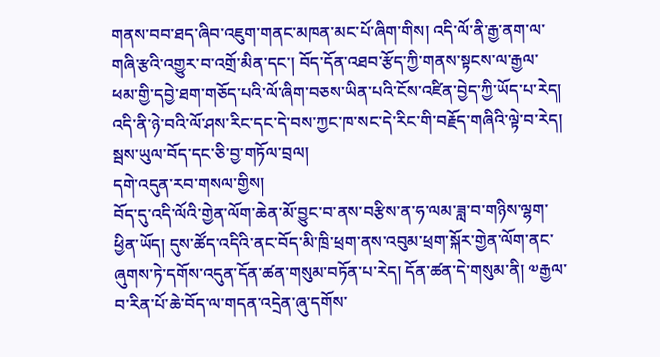གནས་བབ་ཐད་ཞིབ་འཇུག་གནང་མཁན་མང་པོ་ཞིག་གིས། འདི་ལོ་ནི་རྒྱ་ནག་ལ་གཞི་རྩའི་འགྱུར་བ་འགྲོ་མིན་དང་། བོད་དོན་འཐབ་རྩོད་ཀྱི་གནས་སྟངས་ལ་རྒྱལ་ཕམ་གྱི་དབྱེ་ཐག་གཅོད་པའི་ལོ་ཞིག་བཅས་ཡིན་པའི་ངོས་འཛིན་བྱེད་ཀྱི་ཡོད་པ་རེད། འདི་ནི་ཉེ་བའི་ལོ་ཤས་རིང་དང་དེ་བས་ཀྱང་ཁ་སང་དེ་རིང་གི་བརྗོད་གཞིའི་ལྟེ་བ་རེད།
སྦས་ཡུལ་བོད་དང་ཅི་བྱ་གཏོལ་བྲལ།
དགེ་འདུན་རབ་གསལ་གྱིས།
བོད་དུ་འདི་ལོའི་གྱེན་ལོག་ཆེན་མོ་བྱུང་བ་ནས་བརྩིས་ན་ཧ་ལམ་ཟླ་བ་གཉིས་ལྷག་ཕྱིན་ཡོད། དུས་ཚོད་འདིའི་ནང་བོད་མི་ཁྲི་ཕྲག་ནས་འབུམ་ཕྲག་སྐོར་གྱེན་ལོག་ནང་ཞུགས་ཏེ་དགོས་འདུན་དོན་ཚན་གསུམ་བཏོན་པ་རེད། དོན་ཚན་དེ་གསུམ་ནི། ༧རྒྱལ་བ་རིན་པོ་ཆེ་བོད་ལ་གདན་འདྲེན་ཞུ་དགོས་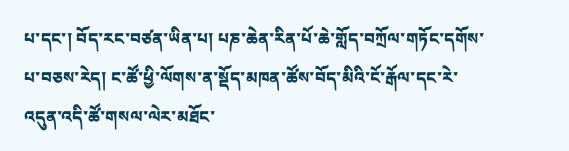པ་དང་། བོད་རང་བཙན་ཡིན་པ། པཎ་ཆེན་རིན་པོ་ཆེ་གློད་བཀྲོལ་གཏོང་དགོས་པ་བཅས་རེད། ང་ཚོ་ཕྱི་ལོགས་ན་སྡོད་མཁན་ཚོས་བོད་མིའི་ངོ་རྒོལ་དང་རེ་འདུན་འདི་ཚོ་གསལ་ལེར་མཐོང་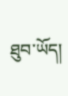ཐུབ་ཡོད།